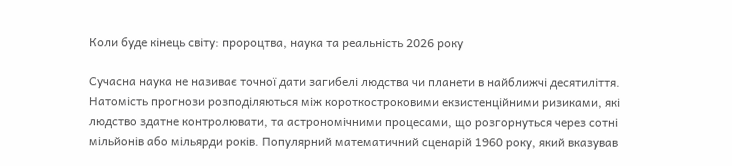Коли буде кінець світу: пророцтва, наука та реальність 2026 року

Сучасна наука не називає точної дати загибелі людства чи планети в найближчі десятиліття. Натомість прогнози розподіляються між короткостроковими екзистенційними ризиками, які людство здатне контролювати, та астрономічними процесами, що розгорнуться через сотні мільйонів або мільярди років. Популярний математичний сценарій 1960 року, який вказував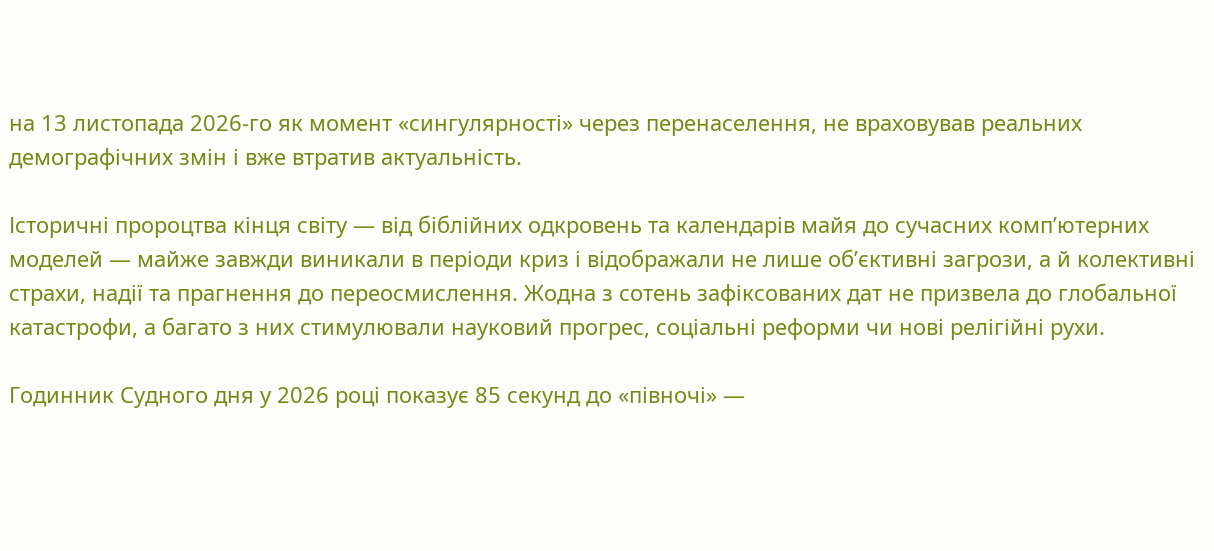на 13 листопада 2026-го як момент «сингулярності» через перенаселення, не враховував реальних демографічних змін і вже втратив актуальність.

Історичні пророцтва кінця світу — від біблійних одкровень та календарів майя до сучасних комп’ютерних моделей — майже завжди виникали в періоди криз і відображали не лише об’єктивні загрози, а й колективні страхи, надії та прагнення до переосмислення. Жодна з сотень зафіксованих дат не призвела до глобальної катастрофи, а багато з них стимулювали науковий прогрес, соціальні реформи чи нові релігійні рухи.

Годинник Судного дня у 2026 році показує 85 секунд до «півночі» —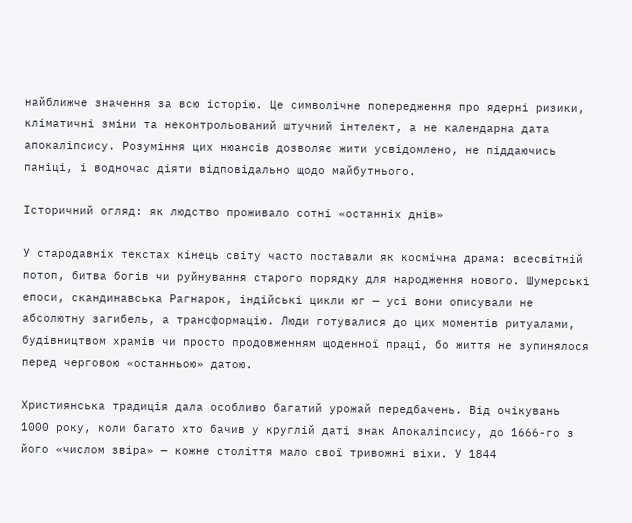найближче значення за всю історію. Це символічне попередження про ядерні ризики, кліматичні зміни та неконтрольований штучний інтелект, а не календарна дата апокаліпсису. Розуміння цих нюансів дозволяє жити усвідомлено, не піддаючись паніці, і водночас діяти відповідально щодо майбутнього.

Історичний огляд: як людство проживало сотні «останніх днів»

У стародавніх текстах кінець світу часто поставали як космічна драма: всесвітній потоп, битва богів чи руйнування старого порядку для народження нового. Шумерські епоси, скандинавська Рагнарок, індійські цикли юг — усі вони описували не абсолютну загибель, а трансформацію. Люди готувалися до цих моментів ритуалами, будівництвом храмів чи просто продовженням щоденної праці, бо життя не зупинялося перед черговою «останньою» датою.

Християнська традиція дала особливо багатий урожай передбачень. Від очікувань 1000 року, коли багато хто бачив у круглій даті знак Апокаліпсису, до 1666-го з його «числом звіра» — кожне століття мало свої тривожні віхи. У 1844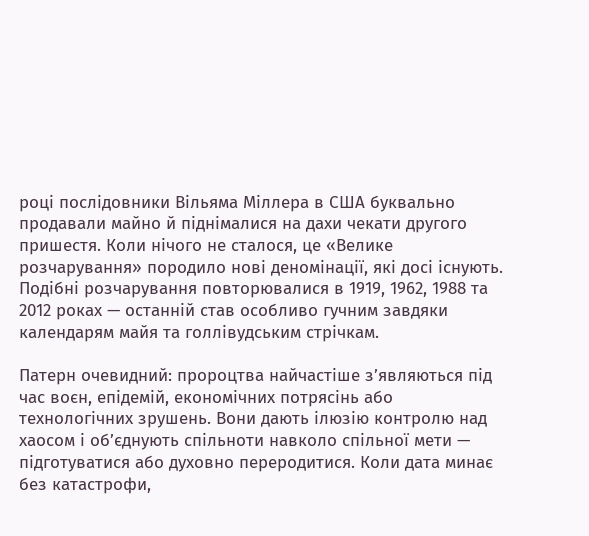році послідовники Вільяма Міллера в США буквально продавали майно й піднімалися на дахи чекати другого пришестя. Коли нічого не сталося, це «Велике розчарування» породило нові деномінації, які досі існують. Подібні розчарування повторювалися в 1919, 1962, 1988 та 2012 роках — останній став особливо гучним завдяки календарям майя та голлівудським стрічкам.

Патерн очевидний: пророцтва найчастіше з’являються під час воєн, епідемій, економічних потрясінь або технологічних зрушень. Вони дають ілюзію контролю над хаосом і об’єднують спільноти навколо спільної мети — підготуватися або духовно переродитися. Коли дата минає без катастрофи,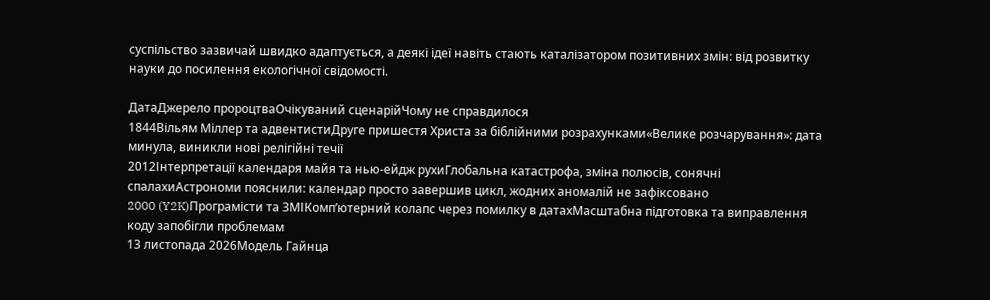суспільство зазвичай швидко адаптується, а деякі ідеї навіть стають каталізатором позитивних змін: від розвитку науки до посилення екологічної свідомості.

ДатаДжерело пророцтваОчікуваний сценарійЧому не справдилося
1844Вільям Міллер та адвентистиДруге пришестя Христа за біблійними розрахунками«Велике розчарування»: дата минула, виникли нові релігійні течії
2012Інтерпретації календаря майя та нью-ейдж рухиГлобальна катастрофа, зміна полюсів, сонячні спалахиАстрономи пояснили: календар просто завершив цикл, жодних аномалій не зафіксовано
2000 (Y2K)Програмісти та ЗМІКомп’ютерний колапс через помилку в датахМасштабна підготовка та виправлення коду запобігли проблемам
13 листопада 2026Модель Гайнца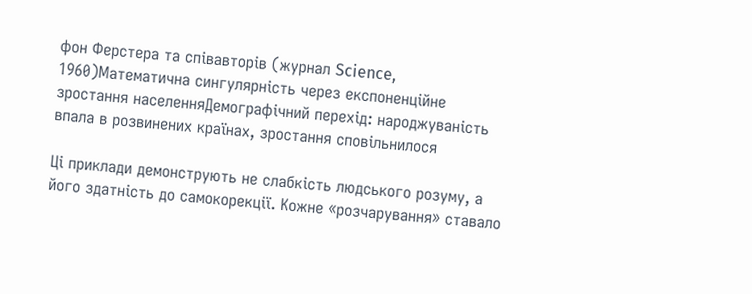фон Ферстера та співавторів (журнал Science, 1960)Математична сингулярність через експоненційне зростання населенняДемографічний перехід: народжуваність впала в розвинених країнах, зростання сповільнилося

Ці приклади демонструють не слабкість людського розуму, а його здатність до самокорекції. Кожне «розчарування» ставало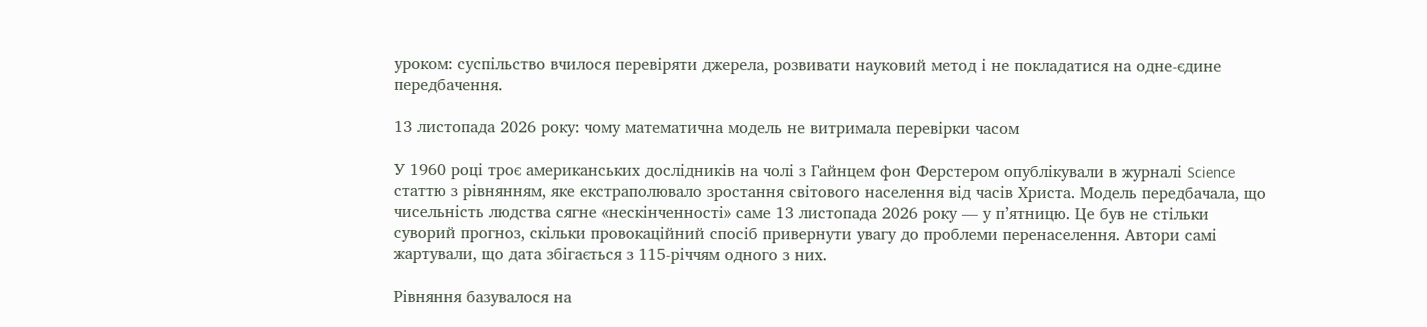уроком: суспільство вчилося перевіряти джерела, розвивати науковий метод і не покладатися на одне-єдине передбачення.

13 листопада 2026 року: чому математична модель не витримала перевірки часом

У 1960 році троє американських дослідників на чолі з Гайнцем фон Ферстером опублікували в журналі Science статтю з рівнянням, яке екстраполювало зростання світового населення від часів Христа. Модель передбачала, що чисельність людства сягне «нескінченності» саме 13 листопада 2026 року — у п’ятницю. Це був не стільки суворий прогноз, скільки провокаційний спосіб привернути увагу до проблеми перенаселення. Автори самі жартували, що дата збігається з 115-річчям одного з них.

Рівняння базувалося на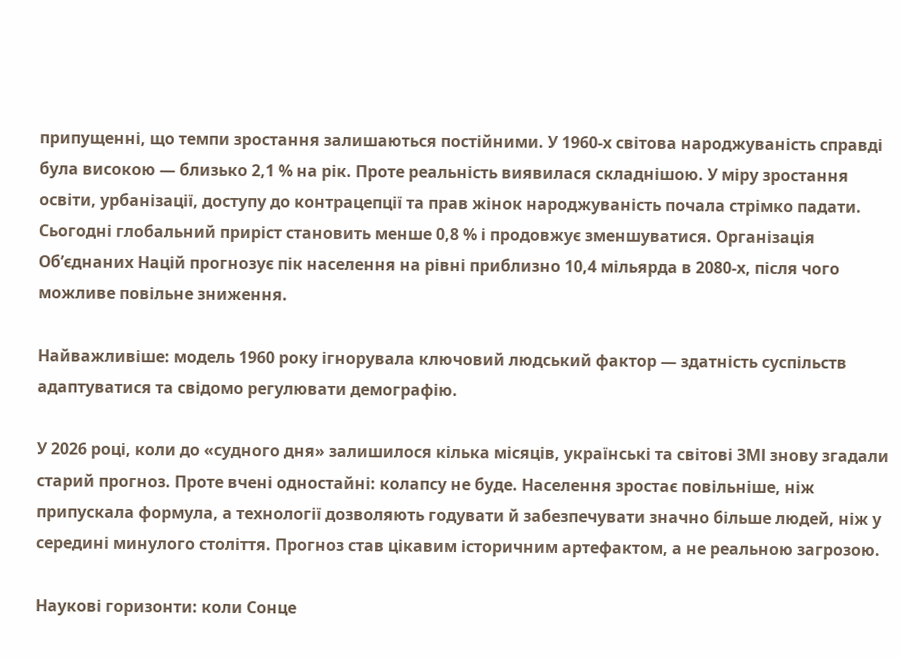припущенні, що темпи зростання залишаються постійними. У 1960-х світова народжуваність справді була високою — близько 2,1 % на рік. Проте реальність виявилася складнішою. У міру зростання освіти, урбанізації, доступу до контрацепції та прав жінок народжуваність почала стрімко падати. Сьогодні глобальний приріст становить менше 0,8 % і продовжує зменшуватися. Організація Об’єднаних Націй прогнозує пік населення на рівні приблизно 10,4 мільярда в 2080-х, після чого можливе повільне зниження.

Найважливіше: модель 1960 року ігнорувала ключовий людський фактор — здатність суспільств адаптуватися та свідомо регулювати демографію.

У 2026 році, коли до «судного дня» залишилося кілька місяців, українські та світові ЗМІ знову згадали старий прогноз. Проте вчені одностайні: колапсу не буде. Населення зростає повільніше, ніж припускала формула, а технології дозволяють годувати й забезпечувати значно більше людей, ніж у середині минулого століття. Прогноз став цікавим історичним артефактом, а не реальною загрозою.

Наукові горизонти: коли Сонце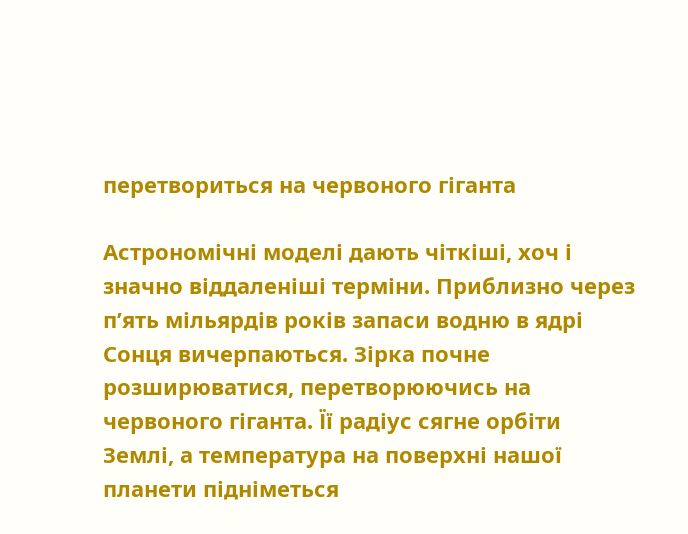перетвориться на червоного гіганта

Астрономічні моделі дають чіткіші, хоч і значно віддаленіші терміни. Приблизно через п’ять мільярдів років запаси водню в ядрі Сонця вичерпаються. Зірка почне розширюватися, перетворюючись на червоного гіганта. Її радіус сягне орбіти Землі, а температура на поверхні нашої планети підніметься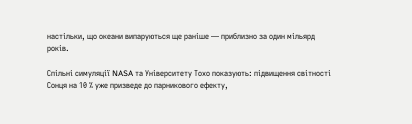настільки, що океани випаруються ще раніше — приблизно за один мільярд років.

Спільні симуляції NASA та Університету Тохо показують: підвищення світності Сонця на 10 % уже призведе до парникового ефекту,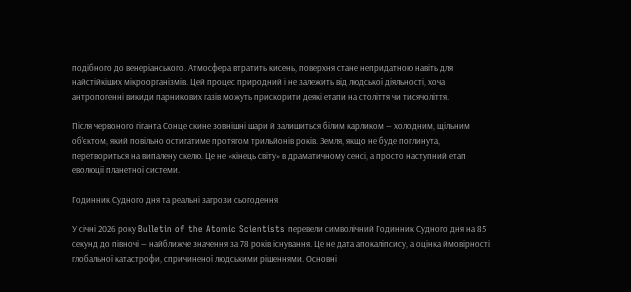подібного до венеріанського. Атмосфера втратить кисень, поверхня стане непридатною навіть для найстійкіших мікроорганізмів. Цей процес природний і не залежить від людської діяльності, хоча антропогенні викиди парникових газів можуть прискорити деякі етапи на століття чи тисячоліття.

Після червоного гіганта Сонце скине зовнішні шари й залишиться білим карликом — холодним, щільним об’єктом, який повільно остигатиме протягом трильйонів років. Земля, якщо не буде поглинута, перетвориться на випалену скелю. Це не «кінець світу» в драматичному сенсі, а просто наступний етап еволюції планетної системи.

Годинник Судного дня та реальні загрози сьогодення

У січні 2026 року Bulletin of the Atomic Scientists перевели символічний Годинник Судного дня на 85 секунд до півночі — найближче значення за 78 років існування. Це не дата апокаліпсису, а оцінка ймовірності глобальної катастрофи, спричиненої людськими рішеннями. Основні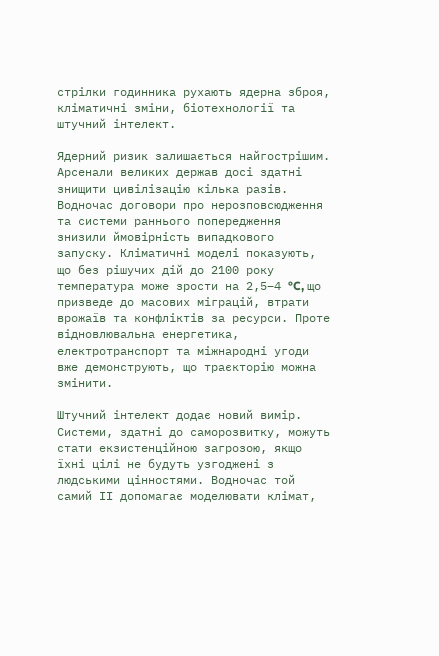стрілки годинника рухають ядерна зброя, кліматичні зміни, біотехнології та штучний інтелект.

Ядерний ризик залишається найгострішим. Арсенали великих держав досі здатні знищити цивілізацію кілька разів. Водночас договори про нерозповсюдження та системи раннього попередження знизили ймовірність випадкового запуску. Кліматичні моделі показують, що без рішучих дій до 2100 року температура може зрости на 2,5–4 °C, що призведе до масових міграцій, втрати врожаїв та конфліктів за ресурси. Проте відновлювальна енергетика, електротранспорт та міжнародні угоди вже демонструють, що траєкторію можна змінити.

Штучний інтелект додає новий вимір. Системи, здатні до саморозвитку, можуть стати екзистенційною загрозою, якщо їхні цілі не будуть узгоджені з людськими цінностями. Водночас той самий ІІ допомагає моделювати клімат,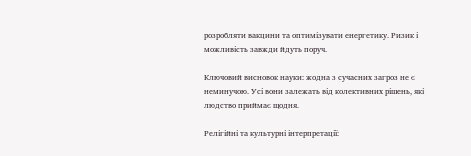розробляти вакцини та оптимізувати енергетику. Ризик і можливість завжди йдуть поруч.

Ключовий висновок науки: жодна з сучасних загроз не є неминучою. Усі вони залежать від колективних рішень, які людство приймає щодня.

Релігійні та культурні інтерпретації: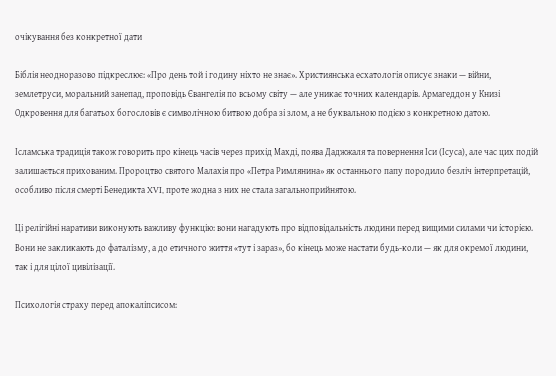очікування без конкретної дати

Біблія неодноразово підкреслює: «Про день той і годину ніхто не знає». Християнська есхатологія описує знаки — війни, землетруси, моральний занепад, проповідь Євангелія по всьому світу — але уникає точних календарів. Армагеддон у Книзі Одкровення для багатьох богословів є символічною битвою добра зі злом, а не буквальною подією з конкретною датою.

Ісламська традиція також говорить про кінець часів через прихід Махді, поява Даджжаля та повернення Іси (Ісуса), але час цих подій залишається прихованим. Пророцтво святого Малахія про «Петра Римлянина» як останнього папу породило безліч інтерпретацій, особливо після смерті Бенедикта XVI, проте жодна з них не стала загальноприйнятою.

Ці релігійні наративи виконують важливу функцію: вони нагадують про відповідальність людини перед вищими силами чи історією. Вони не закликають до фаталізму, а до етичного життя «тут і зараз», бо кінець може настати будь-коли — як для окремої людини, так і для цілої цивілізації.

Психологія страху перед апокаліпсисом: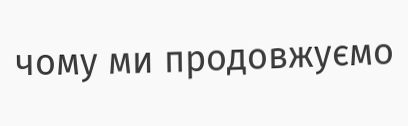чому ми продовжуємо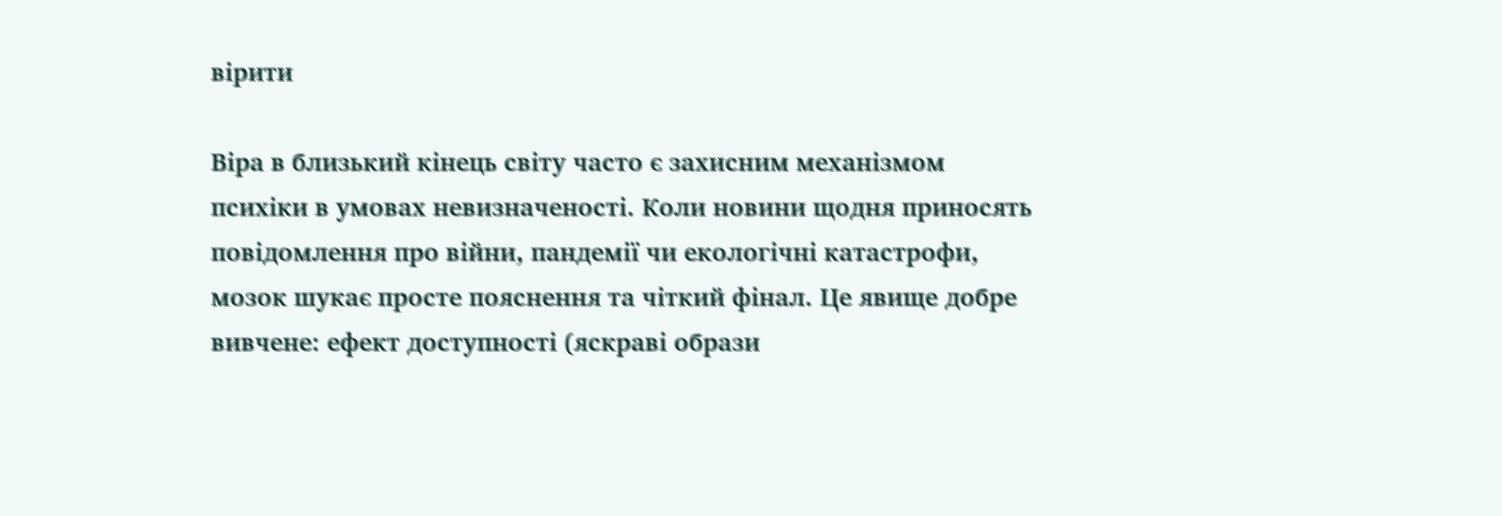вірити

Віра в близький кінець світу часто є захисним механізмом психіки в умовах невизначеності. Коли новини щодня приносять повідомлення про війни, пандемії чи екологічні катастрофи, мозок шукає просте пояснення та чіткий фінал. Це явище добре вивчене: ефект доступності (яскраві образи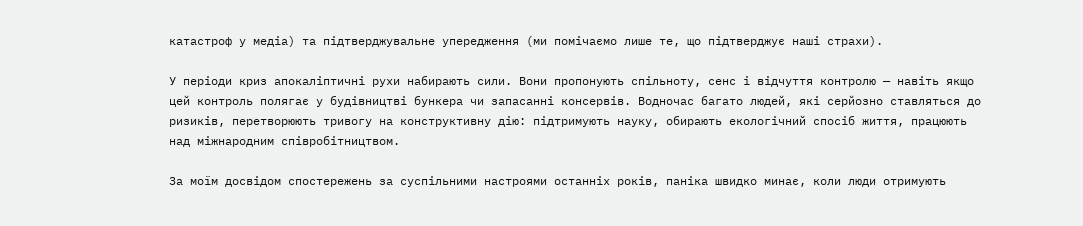катастроф у медіа) та підтверджувальне упередження (ми помічаємо лише те, що підтверджує наші страхи).

У періоди криз апокаліптичні рухи набирають сили. Вони пропонують спільноту, сенс і відчуття контролю — навіть якщо цей контроль полягає у будівництві бункера чи запасанні консервів. Водночас багато людей, які серйозно ставляться до ризиків, перетворюють тривогу на конструктивну дію: підтримують науку, обирають екологічний спосіб життя, працюють над міжнародним співробітництвом.

За моїм досвідом спостережень за суспільними настроями останніх років, паніка швидко минає, коли люди отримують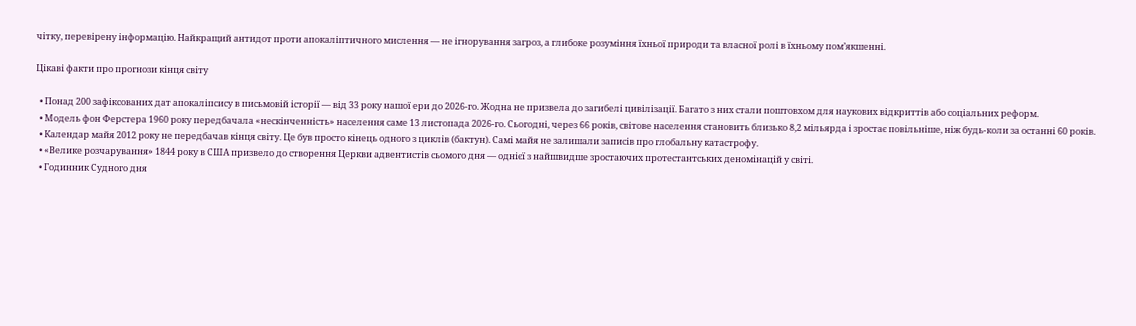чітку, перевірену інформацію. Найкращий антидот проти апокаліптичного мислення — не ігнорування загроз, а глибоке розуміння їхньої природи та власної ролі в їхньому пом’якшенні.

Цікаві факти про прогнози кінця світу

  • Понад 200 зафіксованих дат апокаліпсису в письмовій історії — від 33 року нашої ери до 2026-го. Жодна не призвела до загибелі цивілізації. Багато з них стали поштовхом для наукових відкриттів або соціальних реформ.
  • Модель фон Ферстера 1960 року передбачала «нескінченність» населення саме 13 листопада 2026-го. Сьогодні, через 66 років, світове населення становить близько 8,2 мільярда і зростає повільніше, ніж будь-коли за останні 60 років.
  • Календар майя 2012 року не передбачав кінця світу. Це був просто кінець одного з циклів (бактун). Самі майя не залишали записів про глобальну катастрофу.
  • «Велике розчарування» 1844 року в США призвело до створення Церкви адвентистів сьомого дня — однієї з найшвидше зростаючих протестантських деномінацій у світі.
  • Годинник Судного дня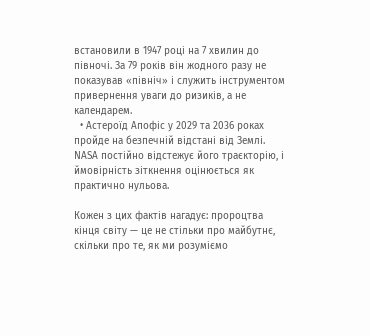встановили в 1947 році на 7 хвилин до півночі. За 79 років він жодного разу не показував «північ» і служить інструментом привернення уваги до ризиків, а не календарем.
  • Астероїд Апофіс у 2029 та 2036 роках пройде на безпечній відстані від Землі. NASA постійно відстежує його траєкторію, і ймовірність зіткнення оцінюється як практично нульова.

Кожен з цих фактів нагадує: пророцтва кінця світу — це не стільки про майбутнє, скільки про те, як ми розуміємо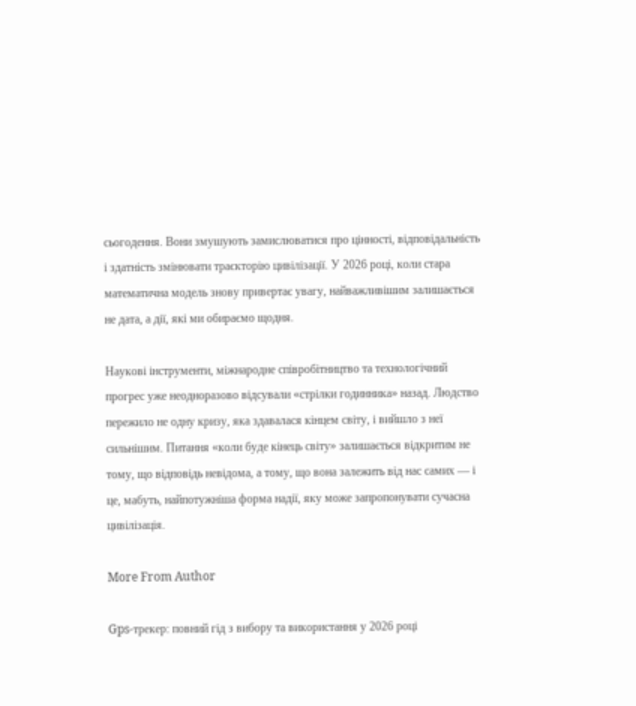сьогодення. Вони змушують замислюватися про цінності, відповідальність і здатність змінювати траєкторію цивілізації. У 2026 році, коли стара математична модель знову привертає увагу, найважливішим залишається не дата, а дії, які ми обираємо щодня.

Наукові інструменти, міжнародне співробітництво та технологічний прогрес уже неодноразово відсували «стрілки годинника» назад. Людство пережило не одну кризу, яка здавалася кінцем світу, і вийшло з неї сильнішим. Питання «коли буде кінець світу» залишається відкритим не тому, що відповідь невідома, а тому, що вона залежить від нас самих — і це, мабуть, найпотужніша форма надії, яку може запропонувати сучасна цивілізація.

More From Author

Gps-трекер: повний гід з вибору та використання у 2026 році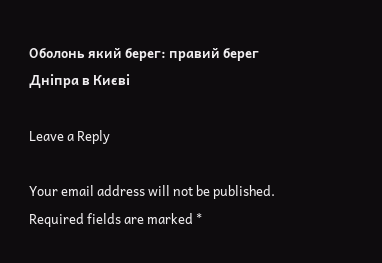Оболонь який берег: правий берег Дніпра в Києві

Leave a Reply

Your email address will not be published. Required fields are marked *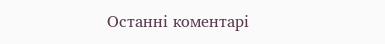Останні коментарі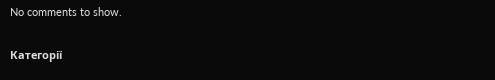No comments to show.

Категорії